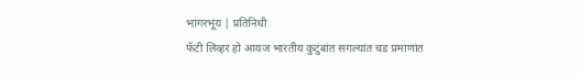भांगरभूंय | प्रतिनिधी
फॅटी लिव्हर हो आयज भारतीय कुटुंबांत सगल्यांत चड प्रमाणांत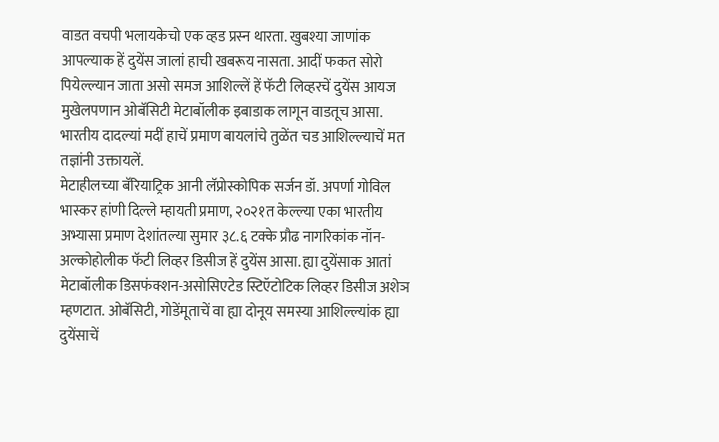वाडत वचपी भलायकेचो एक व्हड प्रस्न थारता. खुबश्या जाणांक आपल्याक हें दुयेंस जालां हाची खबरूय नासता. आदीं फकत सोरो पियेल्ल्यान जाता असो समज आशिल्लें हें फॅटी लिव्हरचें दुयेंस आयज मुखेलपणान ओबॅसिटी मेटाबॉलीक इबाडाक लागून वाडतूच आसा. भारतीय दादल्यां मदीं हाचें प्रमाण बायलांचे तुळेंत चड आशिल्ल्याचें मत तज्ञांनी उक्तायलें.
मेटाहीलच्या बॅरियाट्रिक आनी लॅप्रोस्कोपिक सर्जन डॉ. अपर्णा गोविल भास्कर हांणी दिल्ले म्हायती प्रमाण, २०२१त केल्ल्या एका भारतीय अभ्यासा प्रमाण देशांतल्या सुमार ३८.६ टक्के प्रौढ नागरिकांक नॉन-अल्कोहोलीक फॅटी लिव्हर डिसीज हें दुयेंस आसा. ह्या दुयेंसाक आतां मेटाबॉलीक डिसफंक्शन-असोसिएटेड स्टिऍटोटिक लिव्हर डिसीज अशेञ म्हणटात. ओबॅसिटी, गोडेंमूताचें वा ह्या दोनूय समस्या आशिल्ल्यांक ह्या दुयेंसाचें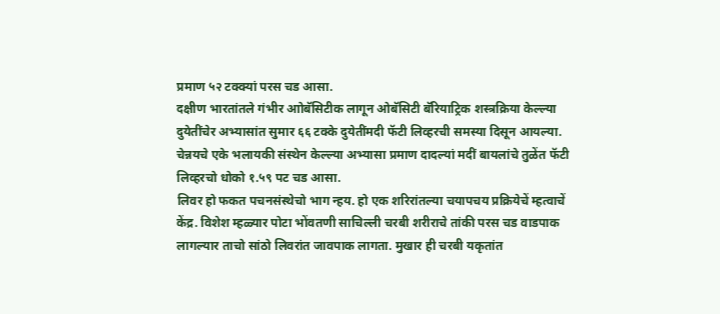प्रमाण ५२ टक्क्यां परस चड आसा.
दक्षीण भारतांतले गंभीर आोबॅसिटीक लागून ओबॅसिटी बॅरियाट्रिक शस्त्रक्रिया केल्ल्या दुयेतींचेर अभ्यासांत सुमार ६६ टक्के दुयेतींमदी फॅटी लिव्हरची समस्या दिसून आयल्या. चेन्नयचे एके भलायकी संस्थेन केल्ल्या अभ्यासा प्रमाण दादल्यां मदीं बायलांचे तुळेंत फॅटी लिव्हरचो धोको १.५९ पट चड आसा.
लिवर हो फकत पचनसंस्थेचो भाग न्हय. हो एक शरिरांतल्या चयापचय प्रक्रियेचें म्हत्वाचें केंद्र. विशेश म्हळ्यार पोटा भोंवतणी साचिल्ली चरबी शरीराचे तांकी परस चड वाडपाक लागल्यार ताचो सांठो लिवरांत जावपाक लागता. मुखार ही चरबी यकृतांत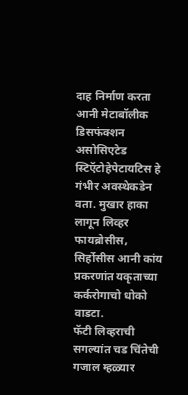दाह निर्माण करता आनी मेटाबॉलीक डिसफंक्शन असोसिएटेड स्टिऍटोहेपेटायटिस हे गंभीर अवस्थेकडेन वता. मुखार हाका लागून लिव्हर फायब्रोसीस, सिर्होसीस आनी कांय प्रकरणांत यकृताच्या कर्करोगाचो धोको वाडटा.
फॅटी लिव्हराची सगल्यांत चड चिंतेची गजाल म्हळ्यार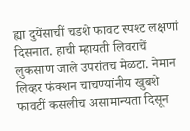ह्या दुयेंसाचीं चडशे फावट स्पश्ट लक्षणां दिसनात. हाची म्हायती लिवराचें लुकसाण जाले उपरांतच मेळटा. नेमान लिव्हर फंक्शन चाचण्यांनीय खुबशे फावटीं कसलीच असामान्यता दिसून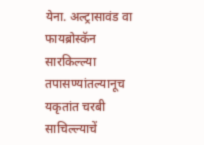येना. अल्ट्रासावंड वा फायब्रोस्कॅन सारकिल्ल्या तपासण्यांतल्यानूच यकृतांत चरबी साचिल्ल्याचें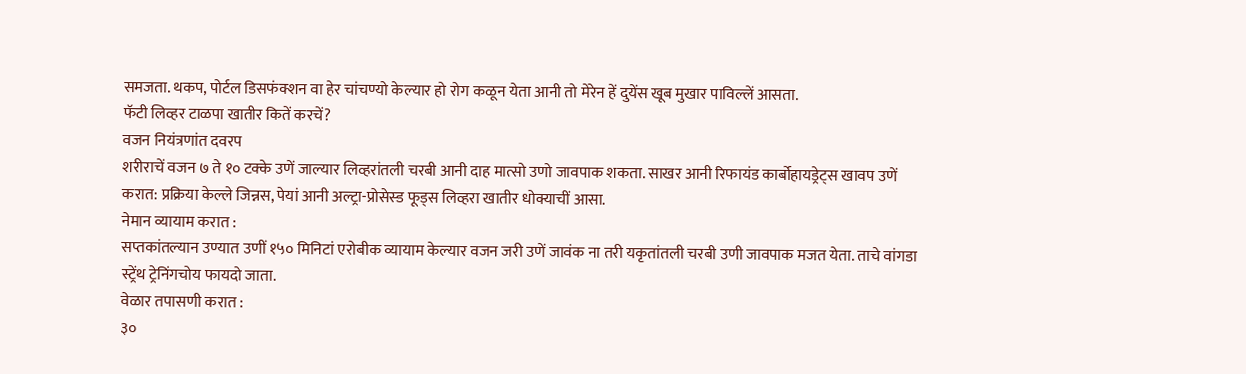समजता. थकप, पोर्टल डिसफंक्शन वा हेर चांचण्यो केल्यार हो रोग कळून येता आनी तो मेरेन हें दुयेंस खूब मुखार पाविल्लें आसता.
फॅटी लिव्हर टाळपा खातीर कितें करचें?
वजन नियंत्रणांत दवरप
शरीराचें वजन ७ ते १० टक्के उणें जाल्यार लिव्हरांतली चरबी आनी दाह मात्सो उणो जावपाक शकता. साखर आनी रिफायंड कार्बोहायड्रेट्स खावप उणें करात: प्रक्रिया केल्ले जिन्नस, पेयां आनी अल्ट्रा-प्रोसेस्ड फूड्स लिव्हरा खातीर धोक्याचीं आसा.
नेमान व्यायाम करात :
सप्तकांतल्यान उण्यात उणीं १५० मिनिटां एरोबीक व्यायाम केल्यार वजन जरी उणें जावंक ना तरी यकृतांतली चरबी उणी जावपाक मजत येता. ताचे वांगडा स्ट्रेंथ ट्रेनिंगचोय फायदो जाता.
वेळार तपासणी करात :
३०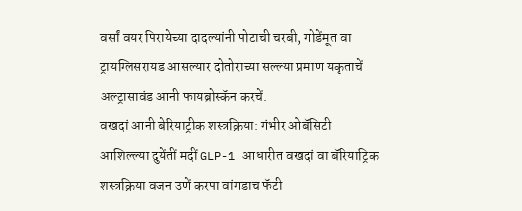वर्सां वयर पिरायेच्या दादल्यांनी पोटाची चरबी, गोडेंमूत वा ट्रायग्लिसरायड आसल्यार दोतोराच्या सल्ल्या प्रमाण यकृताचें अल्ट्रासावंड आनी फायब्रोस्कॅन करचें.
वखदां आनी बेरियाट्रीक शस्त्रक्रिया: गंभीर ओबॅसिटी आशिल्ल्या दुयेंतीं मदीं GLP-1 आधारीत वखदां वा बॅरियाट्रिक शस्त्रक्रिया वजन उणें करपा वांगडाच फॅटी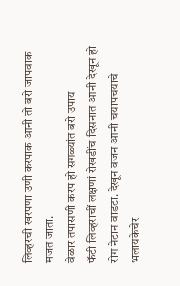लिव्हरची खरपणा उणी करपाक आनी तो बरो जापवाक मजत जाता.
वेळार तपासणी करप हो सगळ्यांत बरो उपाय
फॅटी लिव्हराचीं लक्षणां रोखडींच दिसनात आनी देखून हो रोग नेटान वाडटा. देखून वजन आनी चयापचयाचे भलायकेचेर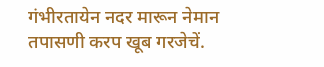गंभीरतायेन नदर मारून नेमान तपासणी करप खूब गरजेचें.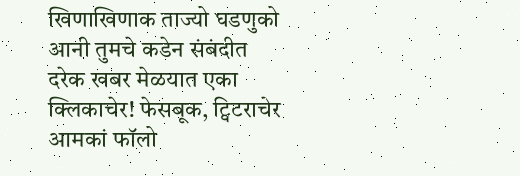खिणाखिणाक ताज्यो घडणुको आनी तुमचे कडेन संबंदीत दरेक खबर मेळयात एका क्लिकाचेर! फेसबूक, ट्विटराचेर आमकां फॉलो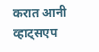करात आनी व्हाट्सएप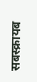सबस्क्रायब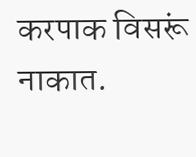करपाक विसरूं नाकात.